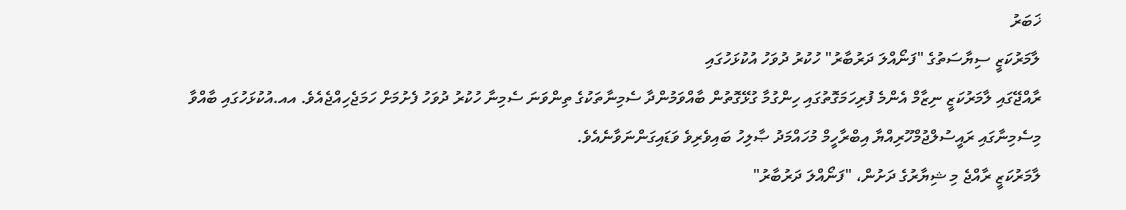ޚަބަރު
ލާމަރުކަޒީ ސިޔާސަތުގެ "ފަނޯއްލަ ދަރުބާރު" ހުކުރު ދުވަހު އުކުޅަހުގައި
ރާއްޖޭގައި ލާމަރުކަޒީ ނިޒާމް އެންމެ ފުރިހަމަގޮތުގައި ހިންގުމާ ގުޅޭގޮތުން ބާއްވަމުންދާ ސެމިނާތަކުގެ ތިންވަނަ ސެމިނާ ހުކުރު ދުވަހު ފެށުމަށް ހަމަޖެހިއްޖެއެވެ. އއ.އުކުޅަހުގައި ބާއްވާ މިސެމިނާގައި ރައީސުލްޖުމްހޫރިއްޔާ އިބްރާހީމް މުހައްމަދު ޞާލިހު ބައިވެރިވެ ވަޑައިގަންނަވާނެއެވެ.
ލާމަރުކަޒީ ރާއްޖެ މި ޝިޔާރުގެ ދަށުން، "ފަނޯއްލަ ދަރުބާރު"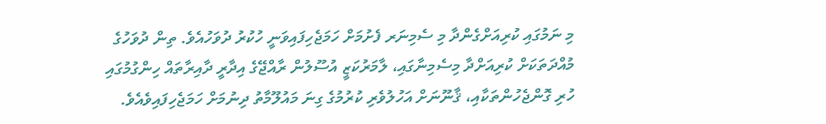މި ނަމުގައި ކުރިއަށްގެންދާ މި ސެމިނަރ ފެށުމަށް ހަމަޖެހިފައިވަނީ ހުކުރު ދުވަހުއެވެ. ތިން ދުވަހުގެ މުއްދަތަކަށް ކުރިއަށްދާ މިސެމިނާގައި، ލާމަރުކަޒީ އުސޫލުން ރާއްޖޭގެ އިދާރީ ދާއިރާތައް ހިންގުމުގައި ހުރި ގޮންޖެހުންތަކާއި، ޤާނޫނަށް އަހުލުވެރި ކުރުމުގެ ގިނަ މައުލޫމާތު ދިނުމަށް ހަމަޖެހިފައިވެއެވެ.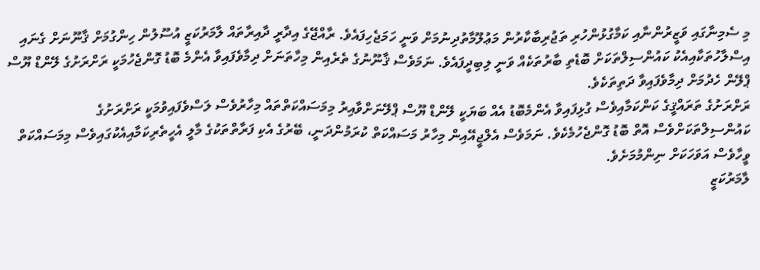މި ސެމިނާގައި ވަޒީރުންނާއި ކަމާގުޅުންހުރި ތަޖުރިބާކާރުން މަޢުލޫމާތުދިނުމަށް ވަނީ ހަމަޖެހިފައެވެ. ރާއްޖޭގެ އިދާރީ ދާއިރާތައް ލާމަރުކަޒީ އުސޫލުން ހިންގުމަށް ޤާނޫނަށް ގެނައި އިސްލާހުތަކާއިއެކު ކައުންސިލްތަކަށް ބޮޑެތި ބާރުތަކެއް ވަނީ ލިބިދީފައެވެ. ނަމަވެސް ޤާނޫނުގެ ތެރެއިން މިހާތަނަށް ދިމާވެފައިވާ އެންމެ ބޮޑު ގޮންޖެހުމަކީ ރަށްރަށުގެ ލޭންޑް ޔޫސް ޕްލޭން ހެދުމަށް ދިމާވެފައިވާ ދަތިތަކެވެ.
ރަށްރަށުގެ ތަރައްޤީގެ ކަންކަމާއިވެސް ގުޅިފައިވާ އެންމެބޮޑު އެއް ބަޔަކީ ލޭންޑް ޔޫސް ޕްލޭނަށްވާއިރު މިމަސައްކަތްތައް މިހާރުވެސް ލަސްވެފައިވުމަކީ ރަށްރަށުގެ ކައުންސިލްތަކަށްވެސް އޮތް ބޮޑު ގޮންޖެހުމެކެވެ. ނަމަވެސް އެލްޖީއޭއިން މިހާރު މަސައްކަތް ކުރަމުންދަނީ، ބޭރުގެ އެކި ފަރާތްތަކުގެ މާލީ އެހީތެރިކަމާއިއެކުގައިވެސް މިމަސައްކަތް ވީހާވެސް އަވަހަކަށް ނިންމުމަށެވެ.
ލާމަރުކަޒީ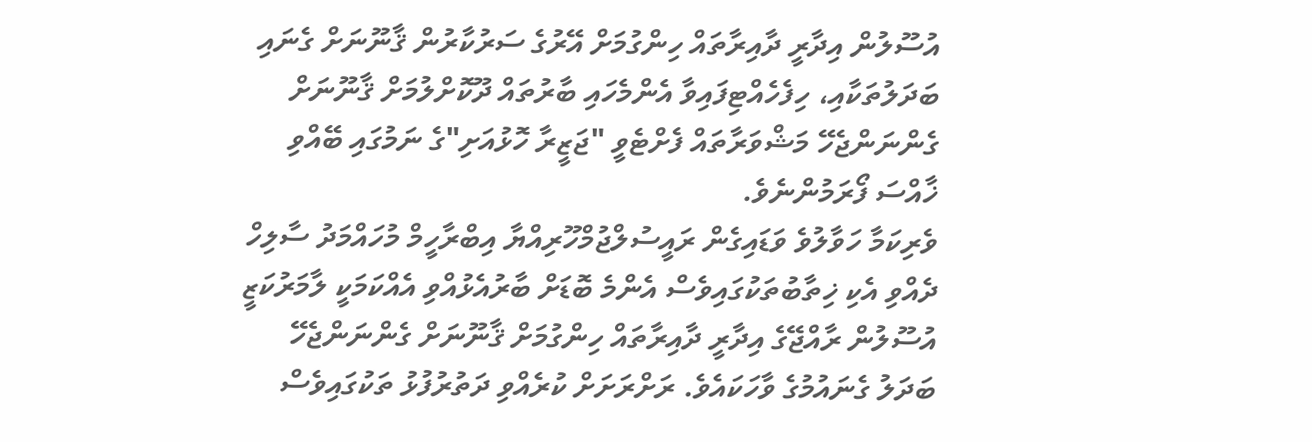އުސޫލުން އިދާރީ ދާއިރާތައް ހިންގުމަށް އޭރުގެ ސަރުކާރުން ޤާނޫނަށް ގެނައި ބަދަލުތަކާއި، ހިފެހެއްޓިފައިވާ އެންމެހައި ބާރުތައް ދޫކޮށްލުމަށް ޤާނޫނަށް ގެންނަންޖެހޭ މަޝްވަރާތައް ފެށްޓެވީ "ޖަޒީރާ ހޮޅުއަށި"ގެ ނަމުގައި ބޭއްވި ޚާއްސަ ފޯރަމުންނެވެ.
ވެރިކަމާ ހަވާލުވެ ވަޑައިގެން ރައީސުލްޖުމްހޫރިއްޔާ އިބްރާހީމް މުހައްމަދު ސާލިހް ދެއްވި އެކި ޚިތާބުތަކުގައިވެސް އެންމެ ބޮޑަށް ބާރުއެޅުއްވި އެއްކަމަކީ ލާމަރުކަޒީ އުސޫލުން ރާއްޖޭގެ އިދާރީ ދާއިރާތައް ހިންގުމަށް ޤާނޫނަށް ގެންނަންޖެހޭ ބަދަލު ގެނައުމުގެ ވާހަކައެވެ. ރަށްރަށަށް ކުރެއްވި ދަތުރުފުޅު ތަކުގައިވެސް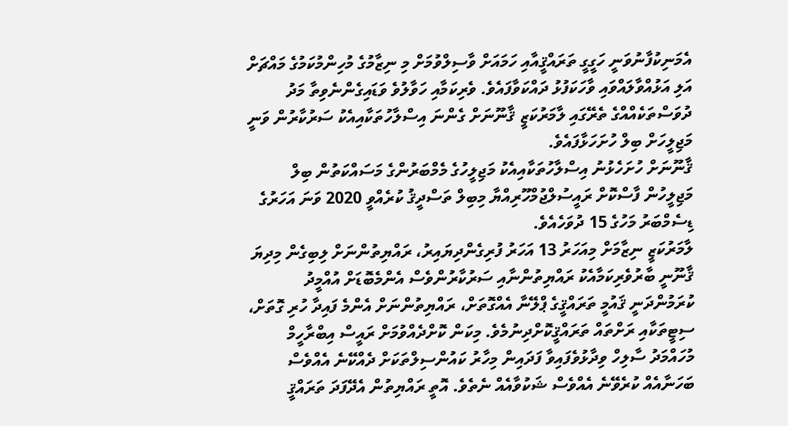އެމަނިކުފާނުވަނީ ހަގީގީ ތަރައްޤީއާއި ހަމައަށް ވާސިލްވުމަށް މި ނިޒާމުގެ މުހިންމުކަމުގެ މައްޗަށް އަލި އަޅުއްވާލައްވައި ވާހަކަފުޅު ދައްކަވާފައެވެ. ވެރިކަމާއި ހަވާލުވެ ވަޑައިގެންނެވިތާ މަދު ދުވަސްތަކެއްއްގެ ތެރޭގައި ލާމަރުކަޒީ ޤާނޫނަށް ގެންނަ އިސްލާހުތަކާއިއެކު ސަރުކާރުން ވަނީ މަޖިލީހަށް ބިލް ހުށަހަޅާފައެވެ.
ޤާނޫނަށް ހުށަހެޅުނު އިސްލާހުތަކާއިއެކު މަޖިލީހުގެ މެމްބަރުންގެ މަސައްކަތުން ބިލް މަޖިލީހުން ފާސްކޮށް ރައީސުލްޖުމްހޫރިއްޔާ މިބިލް ތަސްދީޤު ކުރެއްވީ 2020 ވަނަ އަހަރުގެ ޑިސެމްބަރު މަހުގެ 15 ދުވަހެއެވެ.
ލާމަރުކަޒީ ނިޒާމަށް މިއަހަރު 13 އަހަރު ފުރިގެންދިޔައިރު، ރައްޔިތުންނަށް ލިބިގެން މިދިޔަ ޤާނޫނީ ބާރުވެރިކަމާއެކު ރައްޔިތުންނާއި ސަރުކާރުންވެސް އެންމެބޮޑަށް އުއްމީދު ކުރަމުންދަނީ ޤައުމީ ތަރައްޤީގެ ޕްލޭނާ އެއްގޮތަށް، ރައްޔިތުންނަށް އެންމެ ފައިދާ ހުރި ގޮތަށް، ސިޓީތަކާއި ރަށްތައް ތަރައްޤީކޮށްދިނުމެވެ. މިކަން ކޮށްދެއްވުމަށް ރައީސް އިބްރާހީމް މުހައްމަދު ސާލިހް ވިދާޅުވެފައިވާ ފަދައިން މިހާރު ކައުންސިލްތަކަށް ދެއްކޭނެ އެއްވެސް ބަހަނާއެއް ކުރެވޭނެ އެއްވެސް ޝަކުވާއެއް ނެތެވެ. އޮތީ ރައްޔިތުން އެދޭފަދަ ތަރައްޤީ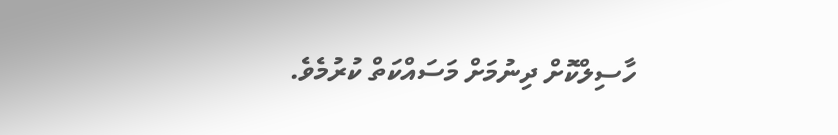ހާސިލްކޮށް ދިނުމަށް މަސައްކަތް ކުރުމެވެ.